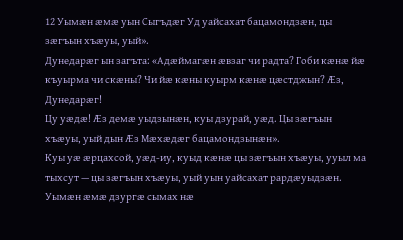12 Уымӕн ӕмӕ уын Сыгъдӕг Уд уайсахат бацамондзӕн, цы зӕгъын хъӕуы, уый».
Дунедарӕг ын загъта: «Адӕймагӕн ӕвзаг чи радта? Гоби кӕнӕ йӕ къуырма чи скӕны? Чи йӕ кӕны куырм кӕнӕ цӕстджын? Ӕз, Дунедарӕг!
Цу уӕдӕ! Ӕз демӕ уыдзынӕн, куы дзурай, уӕд. Цы зӕгъын хъӕуы, уый дын Ӕз Мӕхӕдӕг бацамондзынӕн».
Куы уӕ ӕрцахсой, уӕд-иу, куыд кӕнӕ цы зӕгъын хъӕуы, ууыл ма тыхсут — цы зӕгъын хъӕуы, уый уын уайсахат рардӕуыдзӕн.
Уымӕн ӕмӕ дзургӕ сымах нӕ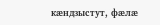кӕндзыстут, фӕлӕ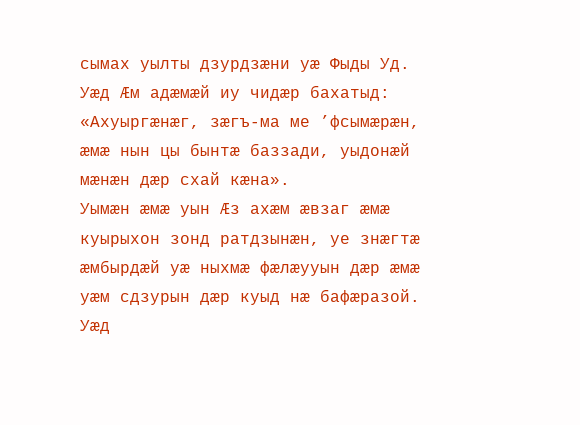сымах уылты дзурдзӕни уӕ Фыды Уд.
Уӕд Ӕм адӕмӕй иу чидӕр бахатыд: «Ахуыргӕнӕг, зӕгъ-ма ме ’фсымӕрӕн, ӕмӕ нын цы бынтӕ баззади, уыдонӕй мӕнӕн дӕр схай кӕна».
Уымӕн ӕмӕ уын Ӕз ахӕм ӕвзаг ӕмӕ куырыхон зонд ратдзынӕн, уе знӕгтӕ ӕмбырдӕй уӕ ныхмӕ фӕлӕууын дӕр ӕмӕ уӕм сдзурын дӕр куыд нӕ бафӕразой.
Уӕд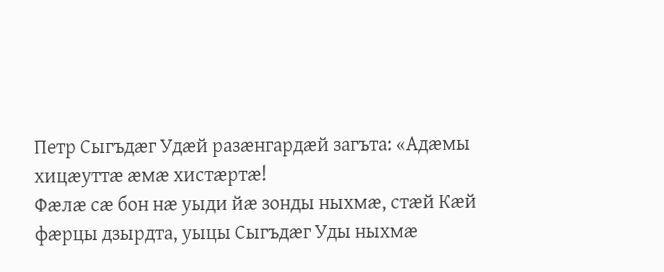Петр Сыгъдӕг Удӕй разӕнгардӕй загъта: «Адӕмы хицӕуттӕ ӕмӕ хистӕртӕ!
Фӕлӕ сӕ бон нӕ уыди йӕ зонды ныхмӕ, стӕй Кӕй фӕрцы дзырдта, уыцы Сыгъдӕг Уды ныхмӕ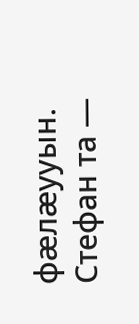фӕлӕууын.
Стефан та —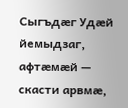Сыгъдӕг Удӕй йемыдзаг, афтӕмӕй — скасти арвмӕ,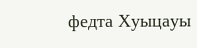федта Хуыцауы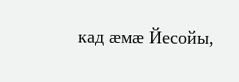кад ӕмӕ Йесойы,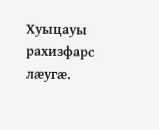Хуыцауы рахизфарс лӕугӕ.